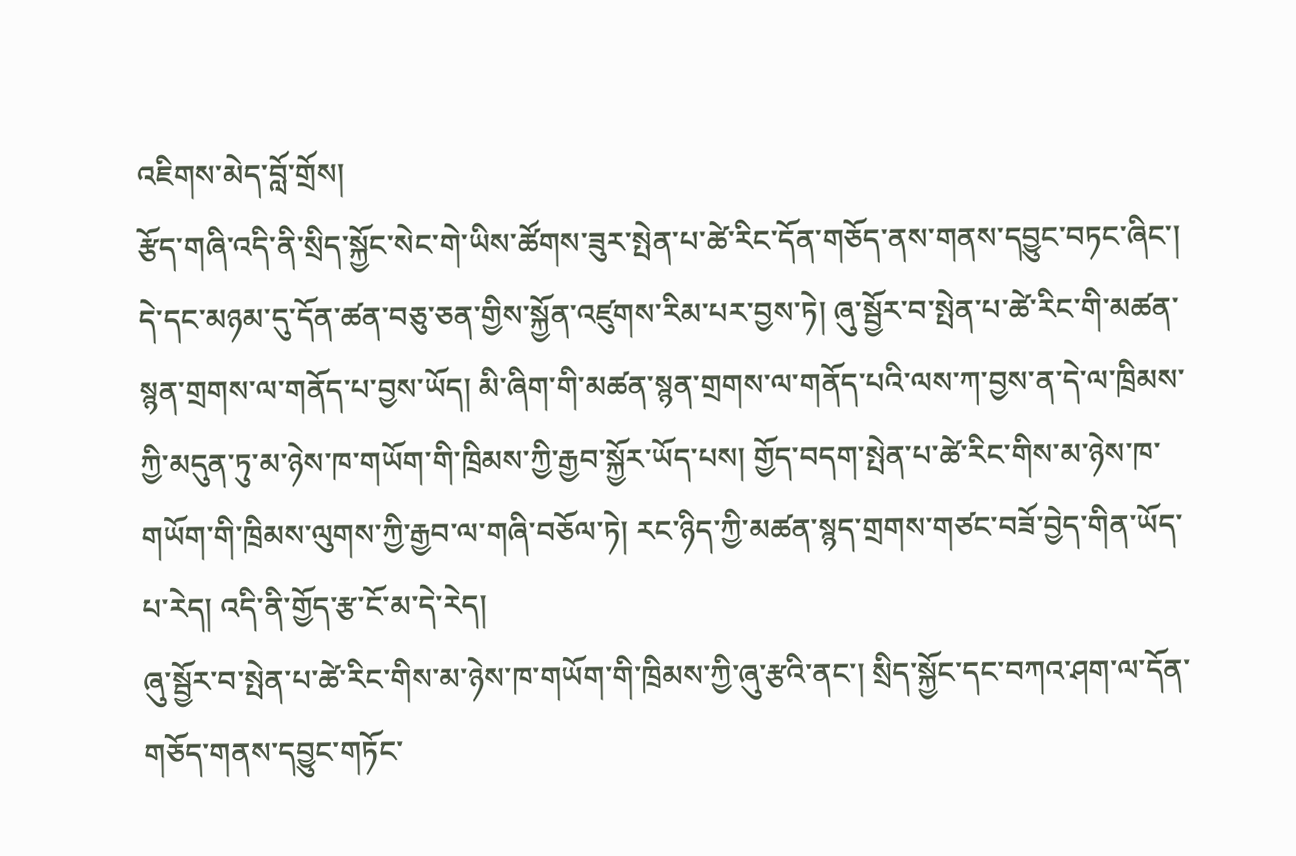འཇིགས་མེད་བློ་གྲོས།
རྩོད་གཞི་འདི་ནི་སྲིད་སྐྱོང་སེང་གེ་ཡིས་ཚོགས་ཟུར་སྤེན་པ་ཚེ་རིང་དོན་གཅོད་ནས་གནས་དབྱུང་བཏང་ཞིང་། དེ་དང་མཉམ་དུ་དོན་ཚན་བཅུ་ཅན་གྱིས་སྐྱོན་འཛུགས་རིམ་པར་བྱས་ཏེ། ཞུ་སྦྱོར་བ་སྤེན་པ་ཚེ་རིང་གི་མཚན་སྙན་གྲགས་ལ་གནོད་པ་བྱས་ཡོད། མི་ཞིག་གི་མཚན་སྙན་གྲགས་ལ་གནོད་པའི་ལས་ཀ་བྱས་ན་དེ་ལ་ཁྲིམས་ཀྱི་མདུན་ཏུ་མ་ཉེས་ཁ་གཡོག་གི་ཁྲིམས་ཀྱི་རྒྱབ་སྐྱོར་ཡོད་པས། གྱོད་བདག་སྤེན་པ་ཚེ་རིང་གིས་མ་ཉེས་ཁ་གཡོག་གི་ཁྲིམས་ལུགས་ཀྱི་རྒྱབ་ལ་གཞི་བཅོལ་ཏེ། རང་ཉིད་ཀྱི་མཚན་སྙད་གྲགས་གཙང་བཟོ་བྱེད་གིན་ཡོད་པ་རེད། འདི་ནི་གྱོད་རྩ་ངོ་མ་དེ་རེད།
ཞུ་སྦྱོར་བ་སྤེན་པ་ཚེ་རིང་གིས་མ་ཉེས་ཁ་གཡོག་གི་ཁྲིམས་ཀྱི་ཞུ་རྩའི་ནང་། སྲིད་སྐྱོང་དང་བཀའ་ཤག་ལ་དོན་གཅོད་གནས་དབྱུང་གཏོང་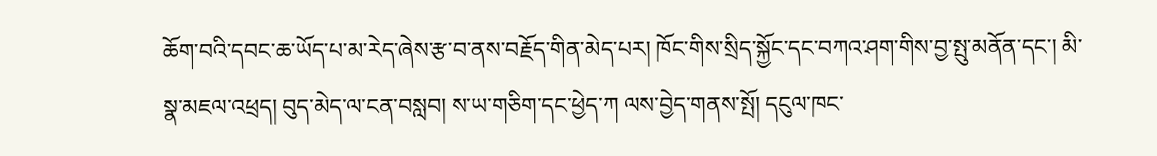ཆོག་བའི་དབང་ཆ་ཡོད་པ་མ་རེད་ཞེས་རྩ་བ་ནས་བརྗོད་གིན་མེད་པར། ཁོང་གིས་སྲིད་སྐྱོང་དང་བཀའ་ཤག་གིས་བྱ་སྤུ་མནོན་དང་། མི་སྣ་མཇལ་འཕྲད། བུད་མེད་ལ་ངན་བསླབ། ས་ཡ་གཅིག་དང་ཕྱེད་ཀ ལས་བྱེད་གནས་སྤོ། དངུལ་ཁང་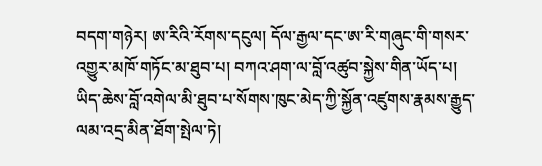བདག་གཉེར། ཨ་རིའི་རོགས་དངུལ། དོལ་རྒྱལ་དང་ཨ་རི་གཞུང་གི་གསར་འགྱུར་མཁོ་གཏོང་མ་ཐུབ་པ། བཀའ་ཤག་ལ་བློ་འཚུབ་སྐྱེས་གིན་ཡོད་པ། ཡིད་ཆེས་བློ་འགེལ་མི་ཐུབ་པ་སོགས་ཁུང་མེད་ཀྱི་སྐྱོན་འཛུགས་རྣམས་རྒྱུད་ལམ་འདྲ་མིན་ཐོག་སྤེལ་ཏེ།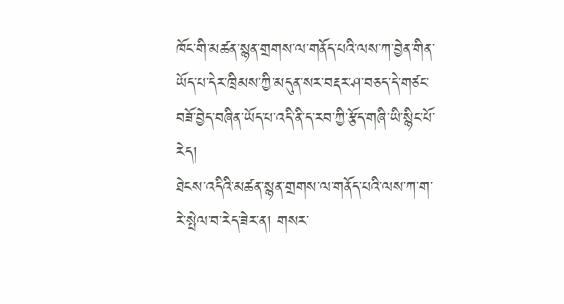ཁོང་གི་མཚན་སྙན་གྲགས་ལ་གནོད་པའི་ལས་ཀ་བྱེན་གིན་ཡོད་པ་དེར་ཁྲིམས་ཀྱི་མདུན་སར་བརྡར་ཤ་བཅད་དེ་གཙང་བཟོ་བྱེད་བཞིན་ཡོད་པ་འདི་ནི་ད་རབ་ཀྱི་རྩོད་གཞི་ཡི་སྙིང་པོ་རེད།
ཐེངས་འདིའི་མཚན་སྙན་གྲགས་ལ་གནོད་པའི་ལས་ཀ་ག་རེ་སྤེལ་བ་རེད་ཟེར་ན། གསར་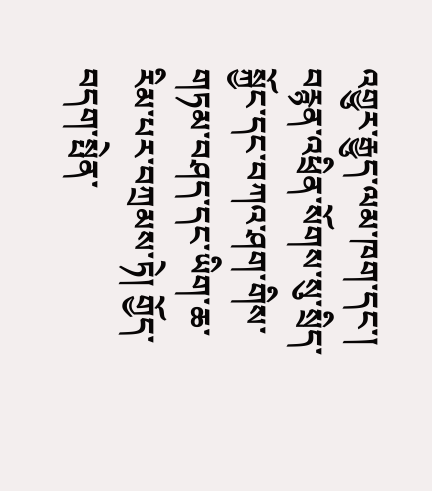འགྱུར་རྒྱུད་ལམ་ཁག་དང་། བརྙན་འཕྲིན་སོགས་སུ་སྲིད་སྐྱོང་དང་བཀའ་ཤག་གིས་གཏམ་བཤད་དང་ཡིག་ཆ་རིམ་པར་བཀྲམས་ཏེ། གྱོད་བདག་སྤེན་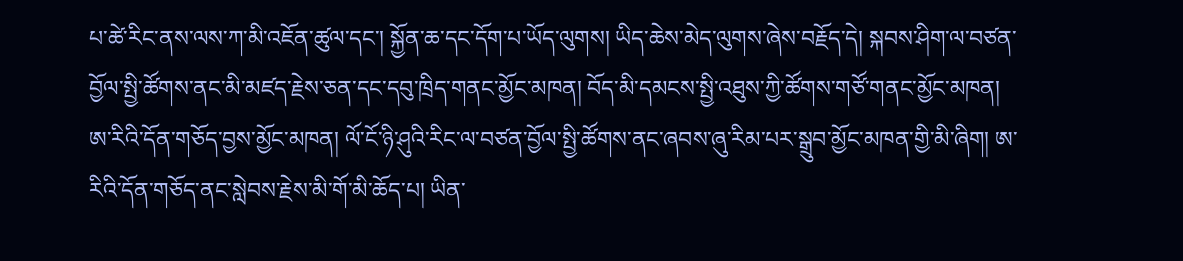པ་ཚེ་རིང་ནས་ལས་ཀ་མི་འཇོན་ཚུལ་དང་། སྐྱོན་ཆ་དང་དོག་པ་ཡོད་ལུགས། ཡིད་ཆེས་མེད་ལུགས་ཞེས་བརྗོད་དེ། སྐབས་ཤིག་ལ་བཙན་བྱོལ་སྤྱི་ཚོགས་ནང་མི་མཛད་རྗེས་ཅན་དང་དབུ་ཁྲིད་གནང་མྱོང་མཁན། བོད་མི་དམངས་སྤྱི་འཐུས་ཀྱི་ཚོགས་གཙོ་གནང་མྱོང་མཁན། ཨ་རིའི་དོན་གཅོད་བྱས་མྱོང་མཁན། ལོ་ངོ་ཉི་ཤུའི་རིང་ལ་བཙན་བྱོལ་སྤྱི་ཚོགས་ནང་ཞབས་ཞུ་རིམ་པར་སྒྲུབ་མྱོང་མཁན་གྱི་མི་ཞིག། ཨ་རིའི་དོན་གཅོད་ནང་སླེབས་རྗེས་མི་གོ་མི་ཆོད་པ། ཡིན་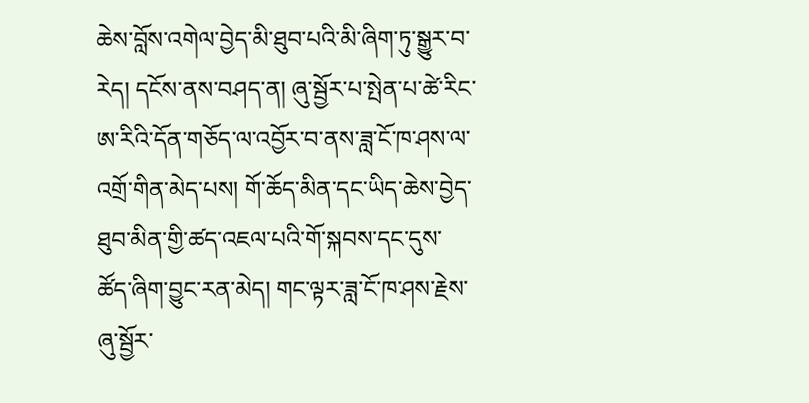ཆེས་བློས་འགེལ་བྱེད་མི་ཐུབ་པའི་མི་ཞིག་ཏུ་སྒྱུར་བ་རེད། དངོས་ནས་བཤད་ན། ཞུ་སྦྱོར་པ་སྤེན་པ་ཚེ་རིང་ཨ་རིའི་དོན་གཅོད་ལ་འབྱོར་བ་ནས་ཟླ་ངོ་ཁ་ཤས་ལ་འགྲོ་གིན་མེད་པས། གོ་ཆོད་མིན་དང་ཡིད་ཆེས་བྱེད་ཐུབ་མིན་གྱི་ཚད་འཇལ་པའི་གོ་སྐབས་དང་དུས་ཚོད་ཞིག་བྱུང་རན་མེད། གང་ལྟར་ཟླ་ངོ་ཁ་ཤས་རྗེས་ཞུ་སྦྱོར་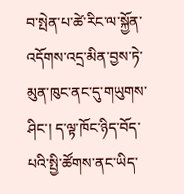བ་སྤེན་པ་ཚེ་རིང་ལ་སྐྱོན་འདོགས་འདྲ་མིན་བྱས་ཏེ་མུན་ཁུང་ནང་དུ་གཡུགས་ཤིང་། ད་ལྟ་ཁོང་ཉིད་བོད་པའི་སྤྱི་ཚོགས་ནང་ཡིད་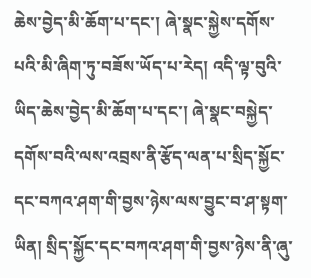ཆེས་བྱེད་མི་ཆོག་པ་དང་། ཞེ་སྣང་སྐྱེས་དགོས་པའི་མི་ཞིག་ཏུ་བཟོས་ཡོད་པ་རེད། འདི་ལྟ་བུའི་ཡིད་ཆེས་བྱེད་མི་ཆོག་པ་དང་། ཞེ་སྣང་བསྐྱེད་དགོས་བའི་ལས་འབྲས་ནི་རྩོད་ལན་པ་སྲིད་སྐྱོང་དང་བཀའ་ཤག་གི་བྱས་ཉེས་ལས་བྱུང་བ་ཤ་སྟག་ཡིན། སྲིད་སྐྱོང་དང་བཀའ་ཤག་གི་བྱས་ཉེས་ནི་ཞུ་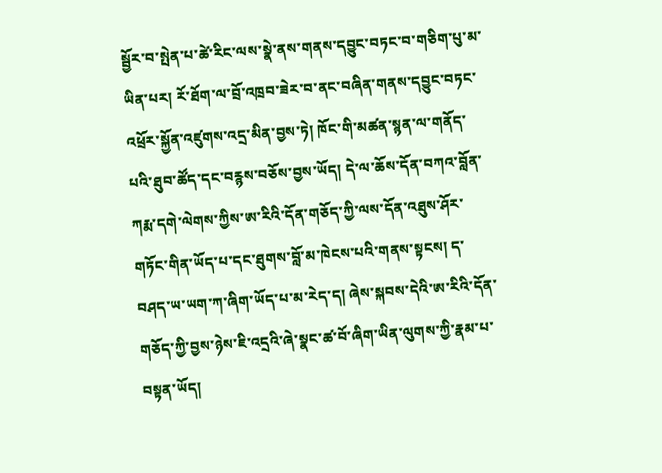སྦྱོར་བ་སྤེན་པ་ཚེ་རིང་ལས་སྣེ་ནས་གནས་དབྱུང་བཏང་བ་གཅིག་པུ་མ་ཡིན་པར། རོ་ཐོག་ལ་བྲོ་འཁྲབ་ཟེར་བ་ནང་བཞིན་གནས་དབྱུང་བཏང་འཕྲོར་སྐྱོན་འཛུགས་འདྲ་མིན་བྱས་ཏེ། ཁོང་གི་མཚན་སྙན་ལ་གནོད་པའི་ཐུབ་ཚོད་དང་བརྙས་བཅོས་བྱས་ཡོད། དེ་ལ་ཆོས་དོན་བཀའ་བློན་ཀརྨ་དགེ་ལེགས་ཀྱིས་ཨ་རིའི་དོན་གཅོད་ཀྱི་ལས་དོན་འཐུས་ཤོར་གཏོང་གིན་ཡོད་པ་དང་ཐུགས་བློ་མ་ཁེངས་པའི་གནས་སྟངས། ད་བཤད་ཡ་ཡག་ཀ་ཞིག་ཡོད་པ་མ་རེད་ད། ཞེས་སྐབས་དེའི་ཨ་རིའི་དོན་གཅོད་ཀྱི་བྱས་ཉེས་ཇི་འདྲའི་ཞེ་སྣང་ཚ་བོ་ཞིག་ཡིན་ལུགས་ཀྱི་རྣམ་པ་བསྟན་ཡོད།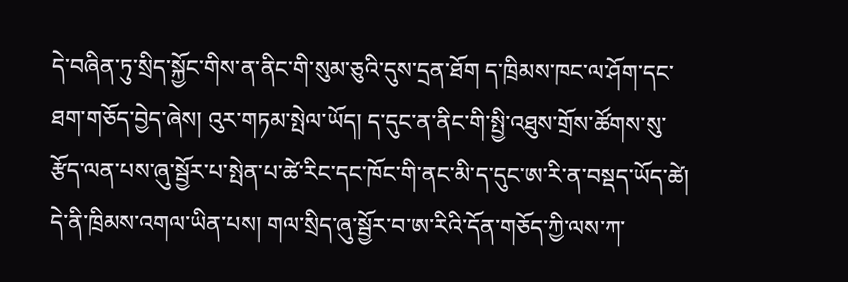དེ་བཞིན་ཏུ་སྲིད་སྐྱོང་གིས་ན་ནིང་གི་སུམ་ཅུའི་དུས་དྲན་ཐོག ད་ཁྲིམས་ཁང་ལ་ཤོག་དང་ཐག་གཅོད་བྱེད་ཞེས། འུར་གཏམ་སྤེལ་ཡོད། ད་དུང་ན་ནིང་གི་སྤྱི་འཐུས་གྲོས་ཚོགས་སུ་རྩོད་ལན་པས་ཞུ་སྦྱོར་པ་སྤེན་པ་ཚེ་རིང་དང་ཁོང་གི་ནང་མི་ད་དུང་ཨ་རི་ན་བསྡད་ཡོད་ཚེ། དེ་ནི་ཁྲིམས་འགལ་ཡིན་པས། གལ་སྲིད་ཞུ་སྦྱོར་བ་ཨ་རིའི་དོན་གཅོད་ཀྱི་ལས་ཀ་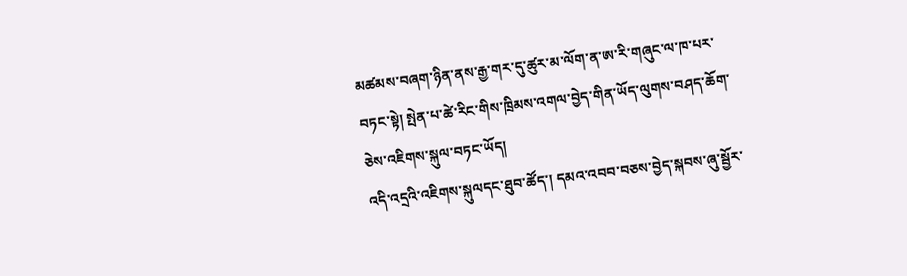མཚམས་བཞག་ཉིན་ནས་རྒྱ་གར་དུ་ཚུར་མ་ལོག་ན་ཨ་རི་གཞུང་ལ་ཁ་པར་བཏང་སྟེ། སྤེན་པ་ཚེ་རིང་གིས་ཁྲིམས་འགལ་བྱེད་གིན་ཡོད་ལུགས་བཤད་ཆོག་ཅེས་འཇིགས་སྐུལ་བཏང་ཡོད།
འདི་འདྲའི་འཇིགས་སྐུལདང་ཐུབ་ཚོད་། དམའ་འབབ་བཅས་བྱེད་སྐབས་ཞུ་སྦྱོར་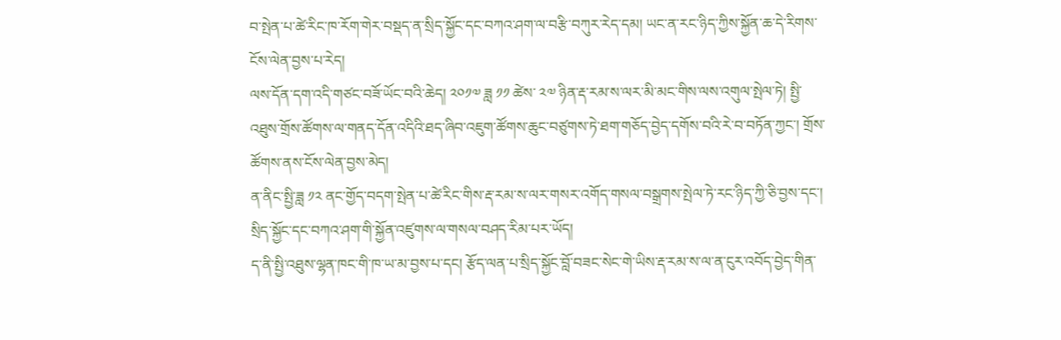བ་སྤེན་པ་ཚེ་རིང་ཁ་རོག་གེར་བསྡད་ན་སྲིད་སྐྱོང་དང་བཀའ་ཤག་ལ་བརྩི་བཀུར་རེད་དམ། ཡང་ན་རང་ཉིད་ཀྱིས་སྐྱོན་ཆ་དེ་རིགས་ངོས་ལེན་བྱས་པ་རེད།
ལས་དོན་དག་འདི་གཙང་བཟོ་ཡོང་བའི་ཆེད། ༢༠༡༧ ཟླ ༡༡ ཚེས་ ༢༧ ཉིན་རྡ་རམ་ས་ལར་མི་མང་གིས་ལས་འགུལ་སྤེལ་ཏེ། སྤྱི་འཐུས་གྲོས་ཚོགས་ལ་གནད་དོན་འདིའི་ཐད་ཞིབ་འཇུག་ཚོགས་ཆུང་བཙུགས་ཏེ་ཐག་གཅོད་བྱེད་དགོས་བའི་རེ་བ་བཏོན་ཀྱང་། གྲོས་ཚོགས་ནས་ངོས་ལེན་བྱས་མེད།
ན་ནིང་སྤྱི་ཟླ ༡༢ ནང་གྱོད་བདག་སྤེན་པ་ཚེ་རིང་གིས་རྡ་རམ་ས་ལར་གསར་འགོད་གསལ་བསྒྲགས་སྤེལ་ཏེ་རང་ཉིད་ཀྱི་ཅི་བྱས་དང་། སྲིད་སྐྱོང་དང་བཀའ་ཤག་གི་སྐྱོན་འཛུགས་ལ་གསལ་བཤད་རིམ་པར་ཡོད།
ད་ནི་སྤྱི་འཐུས་ལྷན་ཁང་གི་ཁ་ཡ་མ་བྱས་པ་དང། རྩོད་ལན་པ་སྲིད་སྐྱོང་བློ་བཟང་སེང་གེ་ཡིས་རྡ་རམ་ས་ལ་ན་ངུར་འབོད་བྱེད་གིན་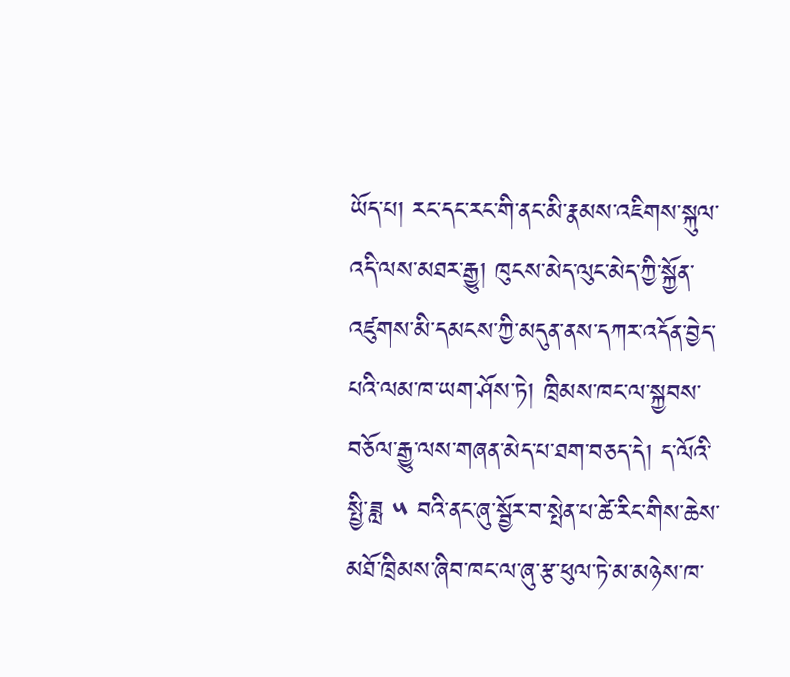ཡོད་པ། རང་དང་རང་གི་ནང་མི་རྣམས་འཇིགས་སྐུལ་འདི་ལས་མཐར་རྒྱུ། ཁུངས་མེད་ལུང་མེད་ཀྱི་སྐྱོན་འཛུགས་མི་དམངས་ཀྱི་མདུན་ནས་དཀར་འདོན་བྱེད་པའི་ལམ་ཁ་ཡག་ཤོས་ཏེ། ཁྲིམས་ཁང་ལ་སྐྱབས་བཅོལ་རྒྱུ་ལས་གཞན་མེད་པ་ཐག་བཅད་དེ། ད་ལོའི་སྤྱི་ཟླ ༥ བའི་ནང་ཞུ་སྦྱོར་བ་སྤེན་པ་ཚེ་རིང་གིས་ཆེས་མཐོ་ཁྲིམས་ཞིབ་ཁང་ལ་ཞུ་རྩ་ཕུལ་ཏེ་མ་མཉེས་ཁ་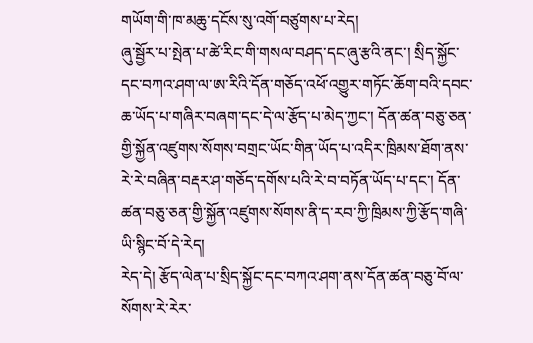གཡོག་གི་ཁ་མཆུ་དངོས་སུ་འགོ་བཙུགས་པ་རེད།
ཞུ་སྦྱོར་པ་སྤེན་པ་ཚེ་རིང་གི་གསལ་བཤད་དང་ཞུ་རྩའི་ནང་། སྲིད་སྐྱོང་དང་བཀའ་ཤག་ལ་ཨ་རིའི་དོན་གཅོད་འཕོ་འགྱུར་གཏོང་ཆོག་བའི་དབང་ཆ་ཡོད་པ་གཞིར་བཞག་དང་དེ་ལ་རྩོད་པ་མེད་ཀྱང་། དོན་ཚན་བཅུ་ཅན་གྱི་སྐྱོན་འཛུགས་སོགས་བགྲང་ཡོང་གིན་ཡོད་པ་འདིར་ཁྲིམས་ཐོག་ནས་རེ་རེ་བཞིན་བརྡར་ཤ་གཅོད་དགོས་པའི་རེ་བ་བཏོན་ཡོད་པ་དང་། དོན་ཚན་བཅུ་ཅན་གྱི་སྐྱོན་འཛུགས་སོགས་ནི་ད་རབ་ཀྱི་ཁྲིམས་ཀྱི་རྩོད་གཞི་ཡི་སྙིང་བོ་དེ་རེད།
རེད་དེ། རྩོད་ལེན་པ་སྲིད་སྐྱོང་དང་བཀའ་ཤག་ནས་དོན་ཚན་བཅུ་བོ་ལ་སོགས་རེ་རེར་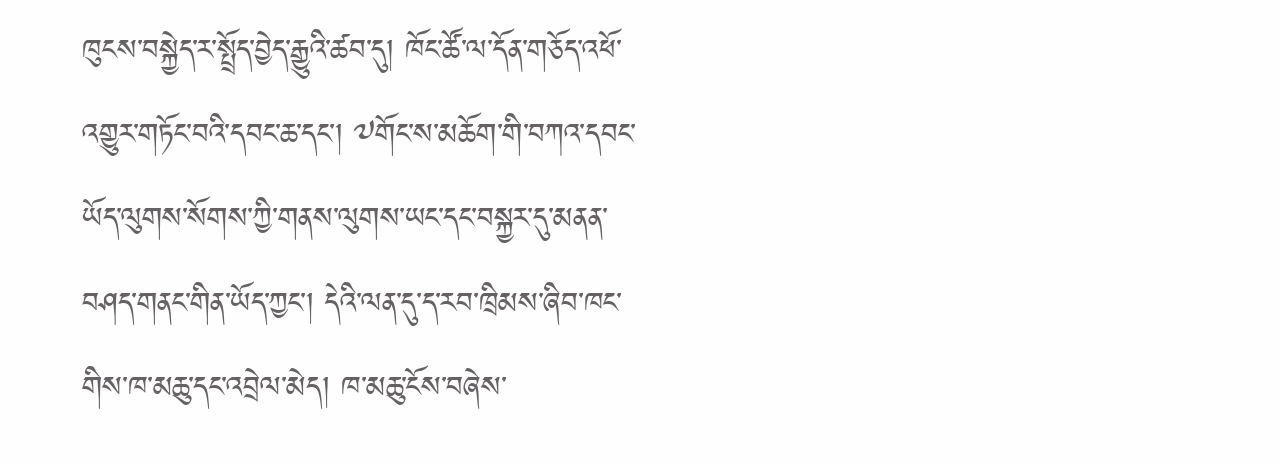ཁུངས་བསྐྱེད་ར་སྤྲོད་བྱེད་རྒྱུའི་ཚབ་དུ། ཁོང་ཚོ་ལ་དོན་གཅོད་འཕོ་འགྱུར་གཏོང་བའི་དབང་ཆ་དང་། ༧གོང་ས་མཆོག་གི་བཀའ་དབང་ཡོད་ལུགས་སོགས་ཀྱི་གནས་ལུགས་ཡང་དང་བསྐྱར་དུ་མནན་བཤད་གནང་གིན་ཡོད་ཀྱང་། དེའི་ལན་དུ་ད་རབ་ཁྲིམས་ཞིབ་ཁང་གིས་ཁ་མཆུ་དང་འབྲེལ་མེད། ཁ་མཆུ་ངོས་བཞེས་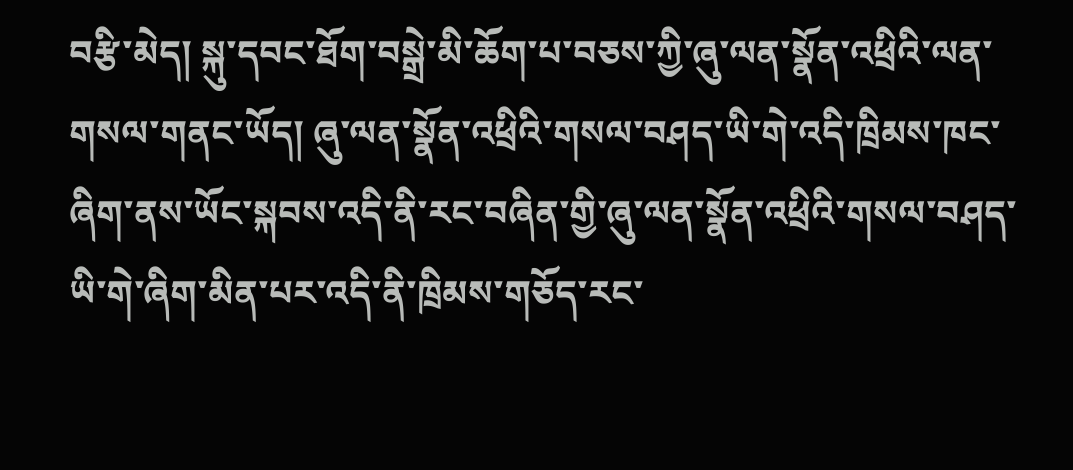བརྩི་མེད། སྐུ་དབང་ཐོག་བསྒྲེ་མི་ཆོག་པ་བཅས་ཀྱི་ཞུ་ལན་སྣོན་འཕྲིའི་ལན་གསལ་གནང་ཡོད། ཞུ་ལན་སྣོན་འཕྲིའི་གསལ་བཤད་ཡི་གེ་འདི་ཁྲིམས་ཁང་ཞིག་ནས་ཡོང་སྐབས་འདི་ནི་རང་བཞིན་གྱི་ཞུ་ལན་སྣོན་འཕྲིའི་གསལ་བཤད་ཡི་གེ་ཞིག་མིན་པར་འདི་ནི་ཁྲིམས་གཅོད་རང་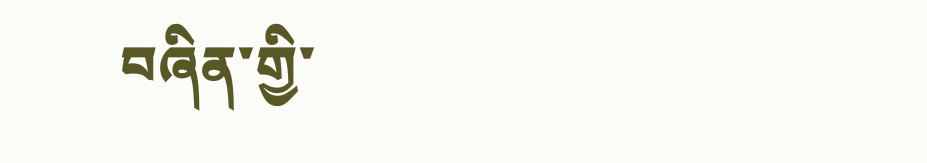བཞིན་གྱི་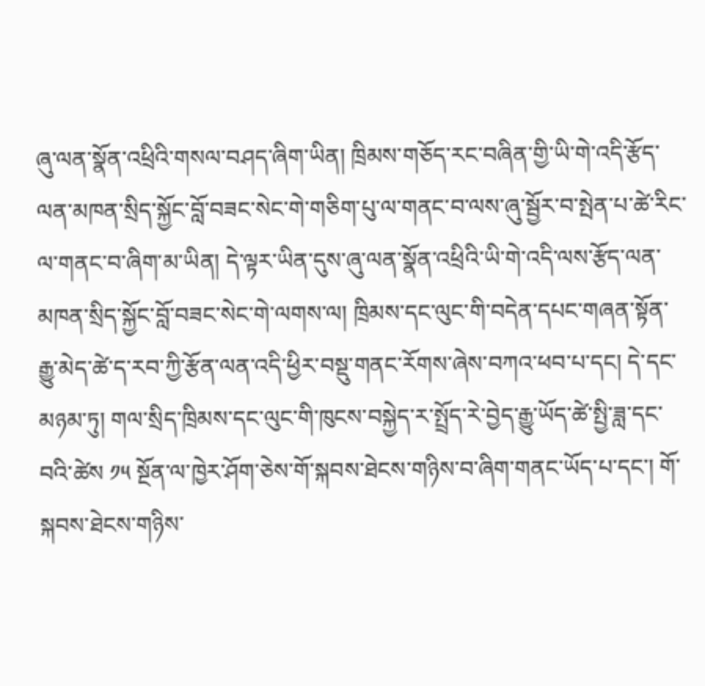ཞུ་ལན་སྣོན་འཕྲིའི་གསལ་བཤད་ཞིག་ཡིན། ཁྲིམས་གཅོད་རང་བཞིན་གྱི་ཡི་གེ་འདི་རྩོད་ལན་མཁན་སྲིད་སྐྱོང་བློ་བཟང་སེང་གེ་གཅིག་པུ་ལ་གནང་བ་ལས་ཞུ་སྦྱོར་བ་སྤེན་པ་ཚེ་རིང་ལ་གནང་བ་ཞིག་མ་ཡིན། དེ་ལྟར་ཡིན་དུས་ཞུ་ལན་སྣོན་འཕྲིའི་ཡི་གེ་འདི་ལས་རྩོད་ལན་མཁན་སྲིད་སྐྱོང་བློ་བཟང་སེང་གེ་ལགས་ལ། ཁྲིམས་དང་ལུང་གི་བདེན་དཔང་གཞན་སྟོན་རྒྱུ་མེད་ཚེ་ད་རབ་ཀྱི་རྩོན་ལན་འདི་ཕྱིར་བསྡུ་གནང་རོགས་ཞེས་བཀའ་ཕབ་པ་དང། དེ་དང་མཉམ་ཏུ། གལ་སྲིད་ཁྲིམས་དང་ལུང་གི་ཁུངས་བསྐྱེད་ར་སྤྲོད་རེ་བྱེད་རྒྱུ་ཡོད་ཚེ་སྤྱི་ཟླ་དང་བའི་ཚེས ༡༥ སྔོན་ལ་ཁྱེར་ཤོག་ཅེས་གོ་སྐབས་ཐེངས་གཉིས་བ་ཞིག་གནང་ཡོད་པ་དང་། གོ་སྐབས་ཐེངས་གཉིས་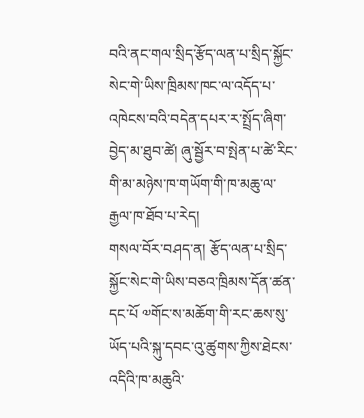བའི་ནང་གལ་སྲིད་རྩོད་ལན་པ་སྲིད་སྐྱོང་སེང་གེ་ཡིས་ཁྲིམས་ཁང་ལ་འདོད་པ་འཁེངས་བའི་བདེན་དཔར་ར་སྤྲོད་ཞིག་བྱེད་མ་ཐུབ་ཚེ། ཞུ་སྦྱོར་བ་སྤེན་པ་ཚེ་རིང་གི་མ་མཉེས་ཁ་གཡོག་གི་ཁ་མཆུ་ལ་རྒྱལ་ཁ་ཐོབ་པ་རེད།
གསལ་བོར་བཤད་ན། རྩོད་ལན་པ་སྲིད་སྐྱོང་སེང་གེ་ཡིས་བཅའ་ཁྲིམས་དོན་ཚན་དང་པོ ༧གོང་ས་མཆོག་གི་རང་ཆས་སུ་ཡོད་པའི་སྐུ་དབང་འུ་ཚུགས་ཀྱིས་ཐེངས་འདིའི་ཁ་མཆུའི་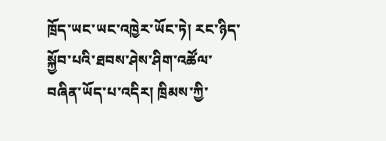ཁྲོད་ཡང་ཡང་འཁྱེར་ཡོང་ཏེ། རང་ཉིད་སྐྱོབ་པའི་ཐབས་ཤེས་ཤིག་འཚོལ་བཞིན་ཡོད་པ་འདིར། ཁྲིམས་ཀྱི་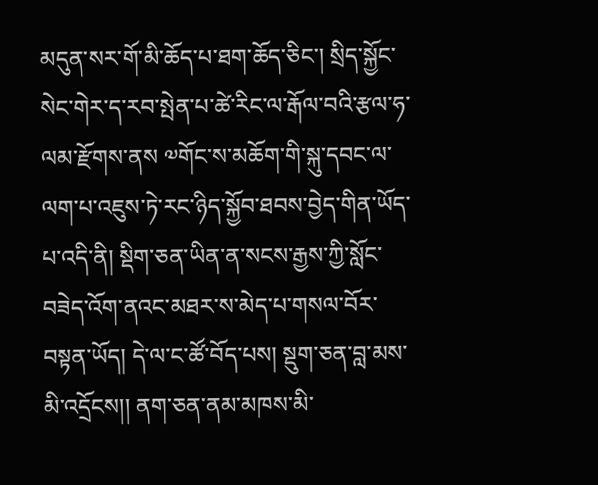མདུན་སར་གོ་མི་ཆོད་པ་ཐག་ཆོད་ཅིང་། སྲིད་སྐྱོང་སེང་གེར་ད་རབ་སྤེན་པ་ཚེ་རིང་ལ་རྒོལ་བའི་རྩལ་ཧ་ལམ་རྫོགས་ནས ༧གོང་ས་མཆོག་གི་སྐུ་དབང་ལ་ལག་པ་འཇུས་ཏེ་རང་ཉིད་སྐྱོབ་ཐབས་བྱེད་གིན་ཡོད་པ་འདི་ནི། སྡིག་ཅན་ཡིན་ན་སངས་རྒྱས་ཀྱི་སློང་བཟེད་འོག་ནའང་མཐར་ས་མེད་པ་གསལ་བོར་བསྟན་ཡོད། དེ་ལ་ང་ཚོ་བོད་པས། སྡུག་ཅན་བླ་མས་མི་འདྲོངས།། ནག་ཅན་ནམ་མཁས་མི་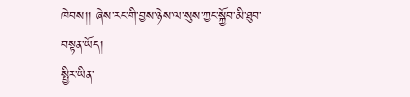ཁེབས།། ཞེས་རང་གི་བྱས་ཉེས་ལ་སུས་ཀྱང་སྐྱོབ་མི་ཐུབ་བསྟན་ཡོད།
སྤྱིར་ཡིན་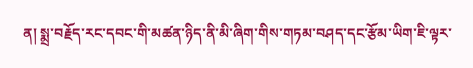ན། སྨྲ་བརྗོད་རང་དབང་གི་མཚན་ཉིད་ནི་མི་ཞིག་གིས་གཏམ་བཤད་དང་རྩོམ་ཡིག་ཇི་ལྟར་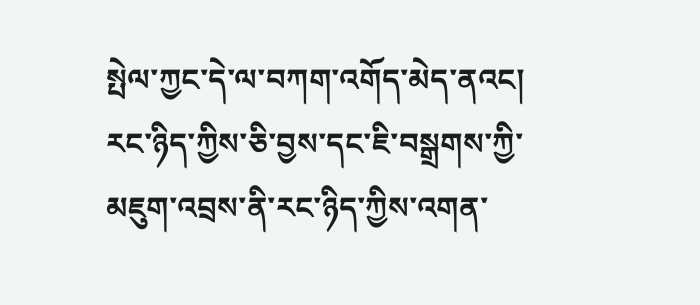སྤེལ་ཀྱང་དེ་ལ་བཀག་འགོད་མེད་ནའང། རང་ཉིད་ཀྱིས་ཅི་བྱས་དང་ཇི་བསྒྲགས་ཀྱི་མཇུག་འབྲས་ནི་རང་ཉིད་ཀྱིས་འགན་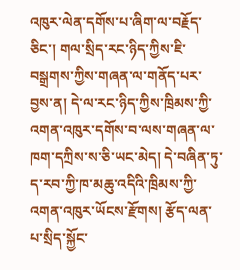འཁུར་ལེན་དགོས་པ་ཞིག་ལ་བརྗོད་ཅིང་། གལ་སྲིད་རང་ཉིད་ཀྱིས་ཇི་བསྒྲགས་ཀྱིས་གཞན་ལ་གནོད་པར་བྱས་ན། དེ་ལ་རང་ཉིད་ཀྱིས་ཁྲིམས་ཀྱི་འགན་འཁུར་དགོས་བ་ལས་གཞན་ལ་ཁག་དཀྲིས་ས་ཅི་ཡང་མེད། དེ་བཞིན་ཏུ་ད་རབ་ཀྱི་ཁ་མཆུ་འདིའི་ཁྲིམས་ཀྱི་འགན་འཁུར་ཡོངས་རྫོགས། རྩོད་ལན་པ་སྲིད་སྐྱོང་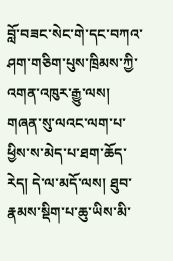བློ་བཟང་སེང་གེ་དང་བཀའ་ཤག་གཅིག་པུས་ཁྲིམས་ཀྱི་འགན་འཁུར་རྒྱུ་ལས། གཞན་སུ་ལའང་ལག་པ་ཕྱིས་ས་མེད་པ་ཐག་ཆོད་རེད། དེ་ལ་མདོ་ལས། ཐུབ་རྣམས་སྡིག་པ་ཆུ་ཡིས་མི་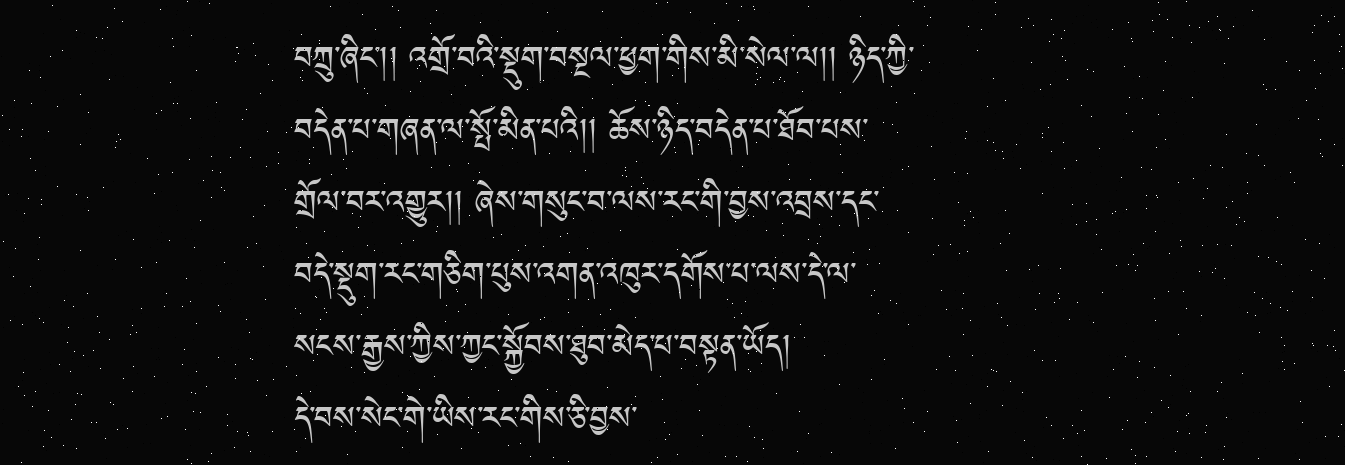བཀྲུ་ཞིང་།། འགྲོ་བའི་སྡུག་བསྔལ་ཕྱག་གིས་མི་སེལ་ལ།། ཉིད་ཀྱི་བདེན་པ་གཞན་ལ་སྤོ་མིན་པའི།། ཆོས་ཉིད་བདེན་པ་ཐོབ་པས་གྲོལ་བར་འགྱུར།། ཞེས་གསུང་བ་ལས་རང་གི་བྱས་འབྲས་དང་བདེ་སྡུག་རང་གཅིག་པུས་འགན་འཁུར་དགོས་པ་ལས་དེ་ལ་སངས་རྒྱས་ཀྱིས་ཀྱང་སྐྱོབས་ཐུབ་མེད་པ་བསྟན་ཡོད།
དེ་བས་སེང་གེ་ཡིས་རང་གིས་ཅི་བྱས་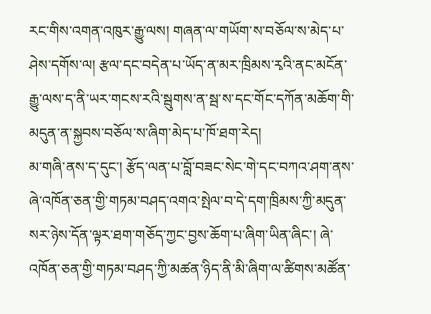རང་གིས་འགན་འཁུར་རྒྱུ་ལས། གཞན་ལ་གཡོག་ས་བཅོལ་ས་མེད་པ་ཤེས་དགོས་ལ། རྩལ་དང་བདེན་པ་ཡོད་ན་མར་ཁྲིམས་རྭའི་ནང་མངོན་རྒྱུ་ལས་ད་ནི་ཡར་གངས་རའི་སྦུགས་ན་སྦ་ས་དང་གོང་དཀོན་མཆོག་གི་མདུན་ན་སྐྱབས་བཅོལ་ས་ཞིག་མེད་པ་ཁོ་ཐག་རེད།
མ་གཞི་ནས་ད་དུང་། རྩོད་ལན་པ་བློ་བཟང་སེང་གེ་དང་བཀའ་ཤག་ནས་ཞེ་འཁོན་ཅན་གྱི་གཏམ་བཤད་འགའ་སྤེལ་བ་དེ་དག་ཁྲིམས་ཀྱི་མདུན་སར་ཉེས་དོན་ལྟར་ཐག་གཅོད་ཀྱང་བྱས་ཆོག་པ་ཞིག་ཡིན་ཞིང་། ཞེ་འཁོན་ཅན་གྱི་གཏམ་བཤད་ཀྱི་མཚན་ཉིད་ནི་མི་ཞིག་ལ་ཚིགས་མཚོན་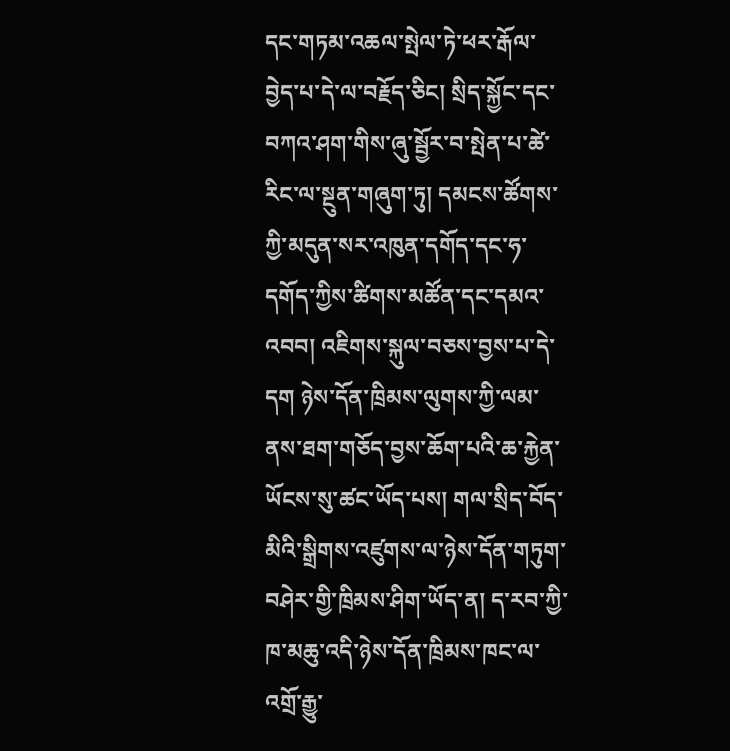དང་གཏམ་འཆལ་སྤེལ་ཏེ་ཕར་རྒོལ་བྱེད་པ་དེ་ལ་བརྗོད་ཅིང། སྲིད་སྐྱོང་དང་བཀའ་ཤག་གིས་ཞུ་སྦྱོར་བ་སྤེན་པ་ཚེ་རིང་ལ་སྔུན་གཞུག་ཏུ། དམངས་ཚོགས་ཀྱི་མདུན་སར་འཁུན་དགོད་དང་ཧ་དགོད་ཀྱིས་ཚིགས་མཚོན་དང་དམའ་འབབ། འཇིགས་སྐུལ་བཅས་བྱས་པ་དེ་དག ཉེས་དོན་ཁྲིམས་ལུགས་ཀྱི་ལམ་ནས་ཐག་གཅོད་བྱས་ཆོག་པའི་ཆ་རྐྱེན་ཡོངས་སུ་ཚང་ཡོད་པས། གལ་སྲིད་བོད་མིའི་སྒྲིགས་འཛུགས་ལ་ཉེས་དོན་གཏུག་བཤེར་གྱི་ཁྲིམས་ཤིག་ཡོད་ན། ད་རབ་ཀྱི་ཁ་མཆུ་འདི་ཉེས་དོན་ཁྲིམས་ཁང་ལ་འགྲོ་རྒྱུ་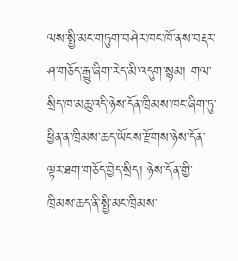ལས་སྤྱི་མང་གཏུག་བཤེར་ཁང་ཁོ་ནས་བརྡར་ཤ་གཅོད་རྒྱུ་ཞིག་རེད་མི་འདུག་སྙམ། གལ་སྲིད་ཁ་མཆུ་འདི་ཉེས་དོན་ཁྲིམས་ཁང་ཞིག་ཏུ་ཕྱིན་ན་ཁྲིམས་ཆད་ཡོངས་རྫོགས་ཉེས་དོན་ལྟར་ཐག་གཅོད་བྱེད་སྲིད། ཉེས་དོན་གྱི་ཁྲིམས་ཆད་ནི་སྤྱི་མང་ཁྲིམས་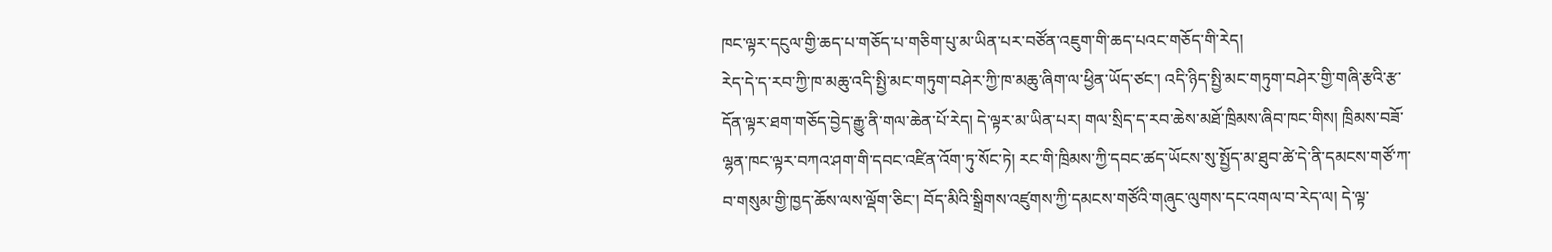ཁང་ལྟར་དངུལ་གྱི་ཆད་པ་གཅོད་པ་གཅིག་པུ་མ་ཡིན་པར་བཙོན་འཇུག་གི་ཆད་པའང་གཅོད་གི་རེད།
རེད་དེ་ད་རབ་ཀྱི་ཁ་མཆུ་འདི་སྤྱི་མང་གཏུག་བཤེར་ཀྱི་ཁ་མཆུ་ཞིག་ལ་ཕྱིན་ཡོད་ཙང་། འདི་ཉིད་སྤྱི་མང་གཏུག་བཤེར་གྱི་གཞི་རྩའི་རྩ་དོན་ལྟར་ཐག་གཅོད་བྱེད་རྒྱུ་ནི་གལ་ཆེན་པོ་རེད། དེ་ལྟར་མ་ཡིན་པར། གལ་སྲིད་ད་རབ་ཆེས་མཐོ་ཁྲིམས་ཞིབ་ཁང་གིས། ཁྲིམས་བཟོ་ལྷན་ཁང་ལྟར་བཀའ་ཤག་གི་དབང་འཛིན་འོག་ཏུ་སོང་ཏེ། རང་གི་ཁྲིམས་ཀྱི་དབང་ཚད་ཡོངས་སུ་སྤྱོད་མ་ཐུབ་ཚེ་དེ་ནི་དམངས་གཙོ་ཀ་བ་གསུམ་གྱི་ཁྱད་ཆོས་ལས་ལྡོག་ཅིང་། བོད་མིའི་སྒྲིགས་འཛུགས་ཀྱི་དམངས་གཙོའི་གཞུང་ལུགས་དང་འགལ་བ་རེད་ལ། དེ་ལྟ་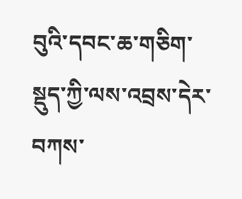བུའི་དབང་ཆ་གཅིག་སྡུད་ཀྱི་ལས་འབྲས་དེར་བཀས་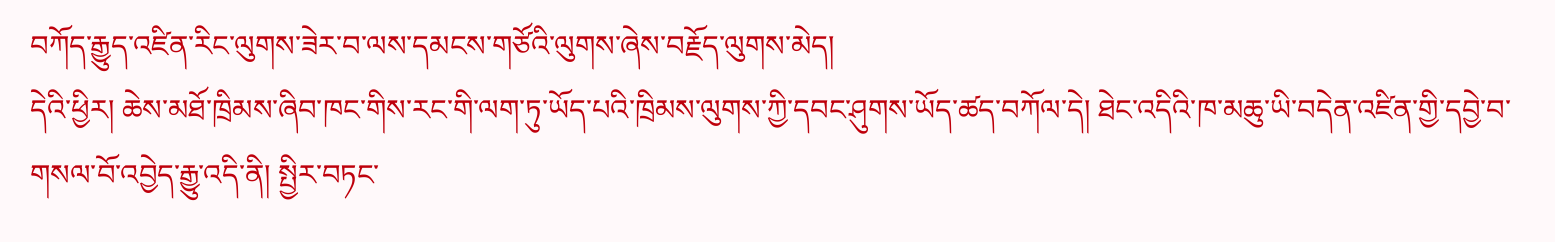བཀོད་རྒྱུད་འཛིན་རིང་ལུགས་ཟེར་བ་ལས་དམངས་གཙོའི་ལུགས་ཞེས་བརྗོད་ལུགས་མེད།
དེའི་ཕྱིར། ཆེས་མཐོ་ཁྲིམས་ཞིབ་ཁང་གིས་རང་གི་ལག་ཏུ་ཡོད་པའི་ཁྲིམས་ལུགས་ཀྱི་དབང་ཤུགས་ཡོད་ཚད་བཀོལ་དེ། ཐེང་འདིའི་ཁ་མཆུ་ཡི་བདེན་འཛིན་གྱི་དབྱེ་བ་གསལ་བོ་འབྱེད་རྒྱུ་འདི་ནི། སྤྱིར་བཏང་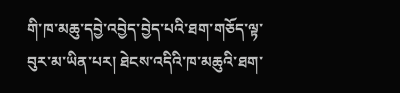གི་ཁ་མཆུ་དབྱེ་འབྱེད་བྱེད་པའི་ཐག་གཅོད་ལྟ་བུར་མ་ཡིན་པར། ཐེངས་འདིའི་ཁ་མཆུའི་ཐག་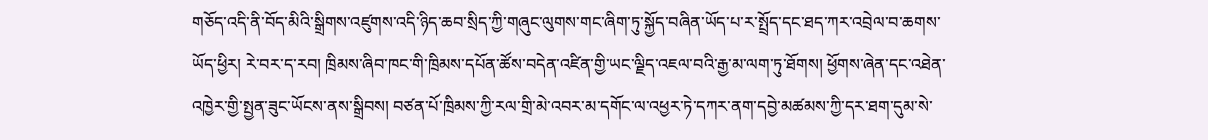གཅོད་འདི་ནི་བོད་མིའི་སྒྲིགས་འཛུགས་འདི་ཉིད་ཆབ་སྲིད་ཀྱི་གཞུང་ལུགས་གང་ཞིག་ཏུ་སྐྱོད་བཞིན་ཡོད་པ་ར་སྤྲོད་དང་ཐད་ཀར་འབྲེལ་བ་ཆགས་ཡོད་ཕྱིར། རེ་བར་ད་རབ། ཁྲིམས་ཞིབ་ཁང་གི་ཁྲིམས་དཔོན་ཚོས་བདེན་འཛིན་གྱི་ཡང་ལྗིད་འཇལ་བའི་རྒྱ་མ་ལག་ཏུ་ཐོགས། ཕྱོགས་ཞེན་དང་འཐེན་འཁྱེར་གྱི་སྤྱན་ཟུང་ཡོངས་ནས་སྒྲིབས། བཙན་པོ་ཁྲིམས་ཀྱི་རལ་གྲི་མེ་འབར་མ་དགོང་ལ་འཕྱར་ཏེ་དཀར་ནག་དབྱེ་མཚམས་ཀྱི་དར་ཐག་དུམ་སེ་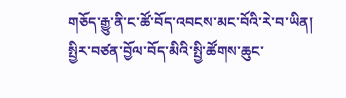གཅོད་རྒྱུ་ནི་ང་ཚོ་བོད་འབངས་མང་བོའི་རེ་བ་ཡིན།
སྤྱིར་བཙན་བྱོལ་བོད་མིའི་སྤྱི་ཚོགས་ཆུང་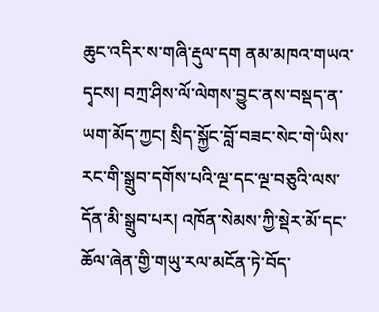ཆུང་འདིར་ས་གཞི་རྡུལ་དག ནམ་མཁའ་གཡའ་དྭངས། བཀྲ་ཤིས་ལོ་ལེགས་བྱུང་ནས་བསྡད་ན་ཡག་མོད་ཀྱང། སྲིད་སྐྱོང་བློ་བཟང་སེང་གེ་ཡིས་རང་གི་སྒྲུབ་དགོས་པའི་ལྔ་དང་ལྔ་བཅུའི་ལས་དོན་མི་སྒྲུབ་པར། འཁོན་སེམས་ཀྱི་སྡེར་མོ་དང་ཆོལ་ཞེན་གྱི་གཡུ་རལ་མངོན་ཏེ་བོད་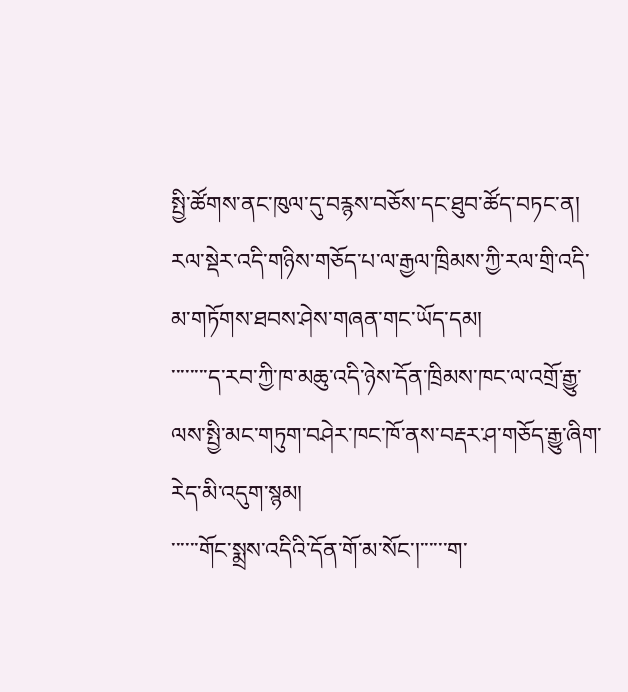སྤྱི་ཚོགས་ནང་ཁུལ་དུ་བརྙས་བཅོས་དང་ཐུབ་ཚོད་བཏང་ན། རལ་སྡེར་འདི་གཉིས་གཅོད་པ་ལ་རྒྱལ་ཁྲིམས་ཀྱི་རལ་གྲི་འདི་མ་གཏོགས་ཐབས་ཤེས་གཞན་གང་ཡོད་དམ།
་་་་་་་་ད་རབ་ཀྱི་ཁ་མཆུ་འདི་ཉེས་དོན་ཁྲིམས་ཁང་ལ་འགྲོ་རྒྱུ་ལས་སྤྱི་མང་གཏུག་བཤེར་ཁང་ཁོ་ནས་བརྡར་ཤ་གཅོད་རྒྱུ་ཞིག་རེད་མི་འདུག་སྙམ།
་་་་་་གོང་སྨྲས་འདིའི་དོན་གོ་མ་སོང་།་་་་་་ག་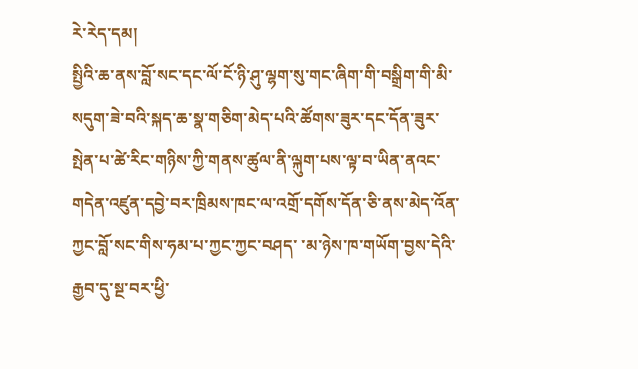རེ་རེད་དམ།
སྤྱིའི་ཆ་ནས་བློ་སང་དང་ལོ་ངོ་ཉི་ཤུ་ལྷག་སུ་གང་ཞིག་གི་བསྒྲིག་གི་མི་སདུག་ཟེ་བའི་སྐད་ཆ་སྣ་གཅིག་མེད་པའི་ཚོགས་ཟུར་དང་དོན་ཟུར་སྤེན་པ་ཚེ་རིང་གཉིས་ཀྱི་གནས་ཚུལ་ནི་ལྐུག་པས་ལྟ་བ་ཡིན་ནའང་གདེན་འཛུན་དབྱེ་བར་ཁྲིམས་ཁང་ལ་འགྲོ་དགོས་དོན་ཅི་ནས་མེད་འོན་ཀྱང་བློ་སང་གིས་ཧམ་པ་ཀྱང་ཀྱང་བཤད་ ་མ་ཉེས་ཁ་གཡོག་བྱས་དེའི་རྒྱབ་དུ་སྔ་བར་ཕྱི་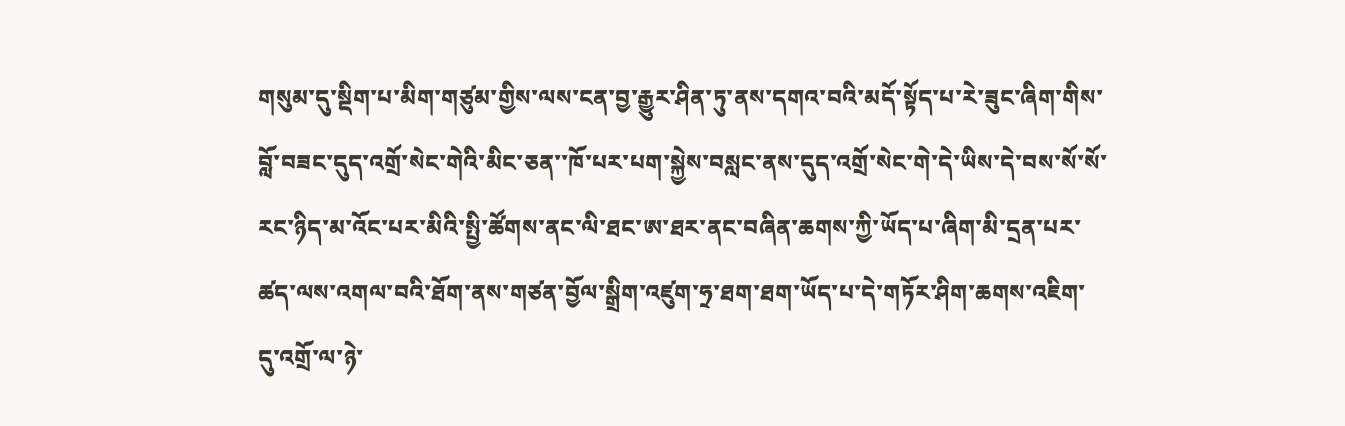གསུམ་དུ་སྡིག་པ་མིག་གཙུམ་གྱིས་ལས་ངན་བྱ་རྒྱུར་ཤིན་ཏུ་ནས་དགའ་བའི་མདོ་སྟོད་པ་རེ་ཟུང་ཞིག་གིས་བློ་བཟང་དུད་འགྲོ་སེང་གེའི་མིང་ཅན་་ཁོ་པར་པག་སྐྱེས་བསླང་ནས་དུད་འགྲོ་སེང་གེ་དེ་ཡིས་དེ་བས་སོ་སོ་རང་ཉིད་མ་འོང་པར་མིའི་སྤྱི་ཚོགས་ནང་ལི་ཐང་ཨ་ཐར་ནང་བཞིན་ཆགས་ཀྱི་ཡོད་པ་ཞིག་མི་དྲན་པར་ཚད་ལས་འགལ་བའི་ཐོག་ནས་གཙན་བྱོལ་སྒྲིག་འཛུག་ཧྲ་ཐག་ཐག་ཡོད་པ་དེ་གཏོར་ཤིག་ཆགས་འཇིག་དུ་འགྲོ་ལ་ཉེ་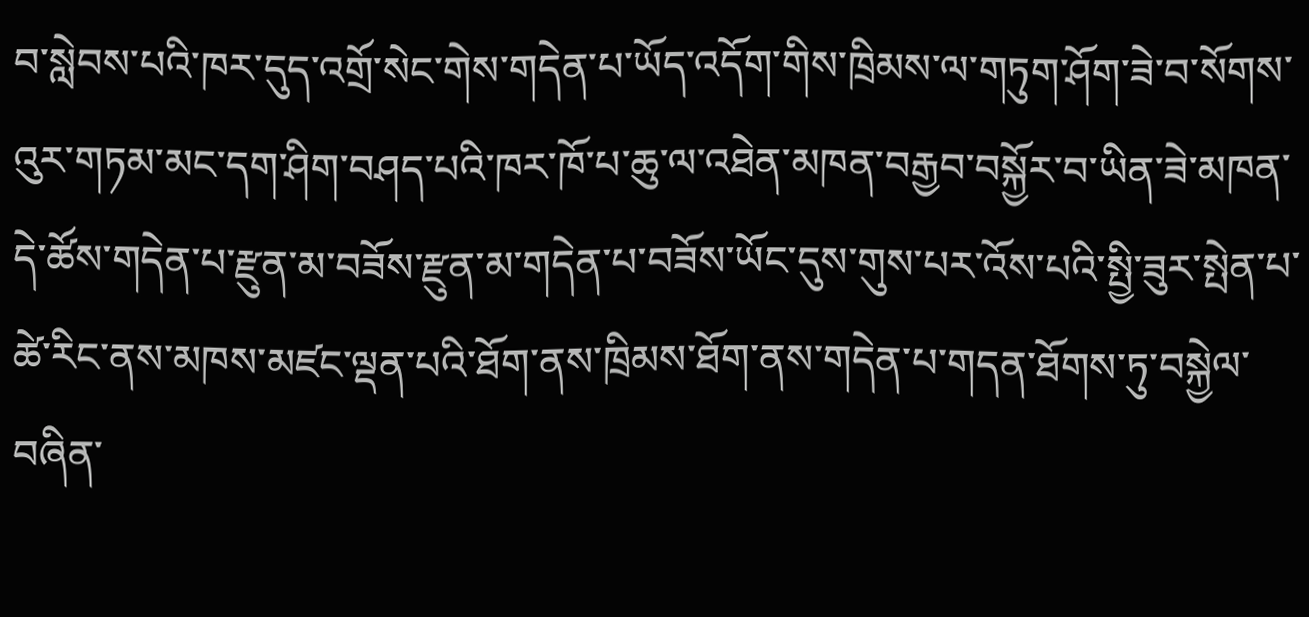བ་སླེབས་པའི་ཁར་དུད་འགྲོ་སེང་གེས་གདེན་པ་ཡོད་འདོག་གིས་ཁྲིམས་ལ་གཏུག་ཤོག་ཟེ་བ་སོགས་འུར་གཏམ་མང་དག་ཤིག་བཤད་པའི་ཁར་ཁོ་པ་ཆུ་ལ་འཐེན་མཁན་བརྒྱབ་བསྐྱོར་བ་ཡིན་ཟེ་མཁན་དེ་ཚོས་གདེན་པ་རྫུན་མ་བཟོས་རྫུན་མ་གདེན་པ་བཟོས་ཡོང་དུས་གུས་པར་འོས་པའི་སྤྱི་ཟུར་སྤེན་པ་ཚེ་རིང་ནས་མཁས་མཛང་ལྡན་པའི་ཐོག་ནས་ཁྲིམས་ཐོག་ནས་གདེན་པ་གདན་ཐོགས་ཏུ་བསྐྱེལ་བཞིན་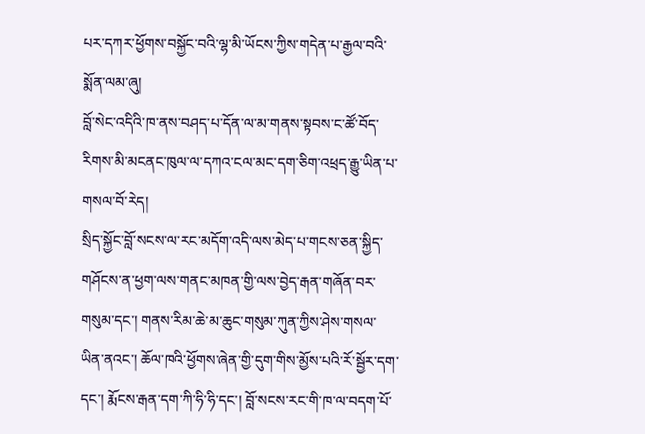པར་དཀར་ཕྱོགས་བསྐྱོང་བའི་ལྷ་མི་ཡོངས་ཀྱིས་གདེན་པ་རྒྱལ་བའི་སྨོན་ལམ་ཞུ།
བློ་སེང་འདིའི་ཁ་ནས་བཤད་པ་དོན་ལ་མ་གནས་སྟབས་ང་ཚོ་བོད་རིགས་མི་མངནང་ཁུལ་ལ་དཀའ་ངལ་མང་དག་ཅིག་འཕྲད་རྒྱུ་ཡིན་པ་གསལ་བོ་རེད།
སྲིད་སྐྱོང་བློ་སངས་ལ་རང་མདོག་འདི་ལས་མེད་པ་གངས་ཅན་སྐྱིད་གཤོངས་ན་ཕྱག་ལས་གནང་མཁན་གྱི་ལས་བྱེད་རྒན་གཞོན་བར་གསུམ་དང་། གནས་རིམ་ཆེ་མ་ཆུང་གསུམ་ཀུན་ཀྱིས་ཤེས་གསལ་ཡིན་ནའང་། ཆོལ་ཁའི་ཕྱོགས་ཞེན་གྱི་དུག་གིས་མྱོས་པའི་རོ་སྦྱོར་དག་དང་། རྨོངས་རྒན་དག་ཀི་ཧི་ཧི་དང་། བློ་སངས་རང་གི་ཁ་ལ་བདག་པོ་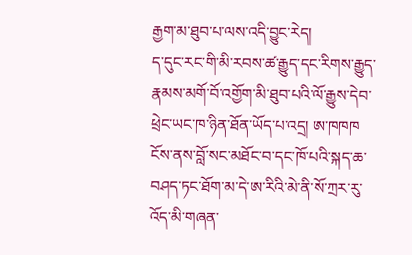རྒྱག་མ་ཐུབ་པ་ལས་འདི་བྱུང་རེད།
ད་དུང་རང་གི་མི་རབས་ཚ་རྒྱུད་དང་རིགས་རྒྱུད་རྣམས་མགོ་བོ་འགྱོག་མི་ཐུབ་པའི་ལོ་རྒྱུས་དེབ་ཕྲེང་ཡང་ཁ་ཉིན་ཐོན་ཡོད་པ་འདྲ། ཨ་ཁཁཁ
ངོས་ནས་བློ་སང་མཐོང་བ་དང་ཁོ་པའི་སྐད་ཆ་བཤད་ཏང་ཐོག་མ་དེ་ཨ་རིའི་མེ་ནི་སོ་ཀྲར་རུ་འོད་མི་གཞན་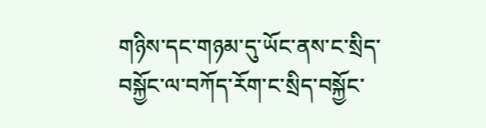གཉིས་དང་གཉམ་དུ་ཡོང་ནས་ང་སྲིད་བསྐྱོང་ལ་བཀོད་རོག་ང་སྲིད་བསྐྱོང་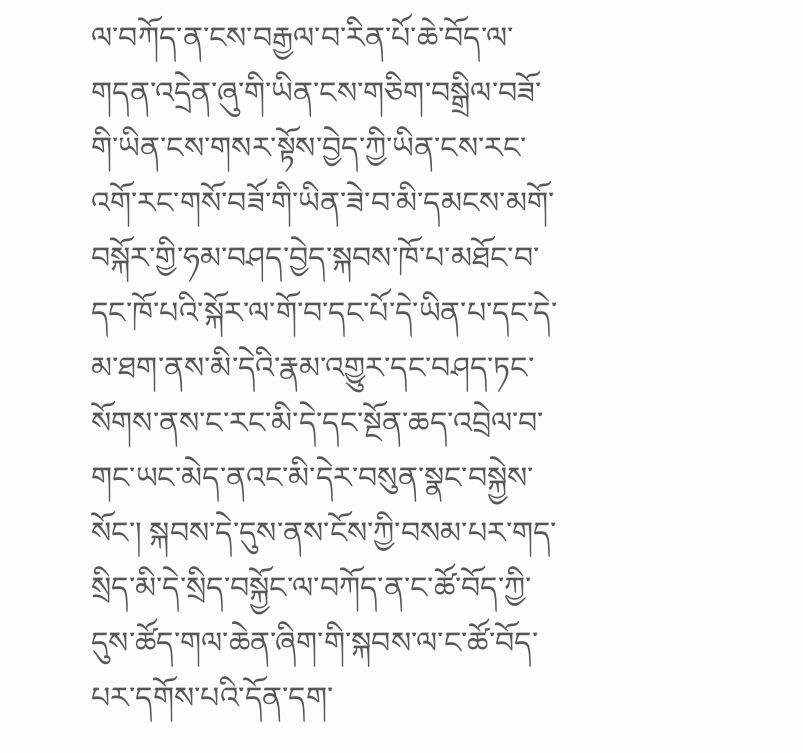ལ་བཀོད་ན་ངས་བརྒྱལ་བ་རིན་པོ་ཆེ་བོད་ལ་གདན་འདྲེན་ཞུ་གི་ཡིན་ངས་གཅིག་བསྒྲིལ་བཟོ་གི་ཡིན་ངས་གསར་སྟོས་བྱེད་ཀྱི་ཡིན་ངས་རང་འགོ་རང་གསོ་བཟོ་གི་ཡིན་ཟེ་བ་མི་དམངས་མགོ་བསྐོར་གྱི་ཧམ་བཤད་བྱེད་སྐབས་ཁོ་པ་མཐོང་བ་དང་ཁོ་པའི་སྐོར་ལ་གོ་བ་དང་པོ་དེ་ཡིན་པ་དང་དེ་མ་ཐག་ནས་མི་དེའི་རྣམ་འགྱུར་དང་བཤད་ཏང་སོགས་ནས་ང་རང་མི་དེ་དང་སྔོན་ཆད་འབྲེལ་བ་གང་ཡང་མེད་ནའང་མི་དེར་བསུན་སྣང་བསྐྱེས་སོང་། སྐབས་དེ་དུས་ནས་ངོས་ཀྱི་བསམ་པར་གད་སྲིད་མི་དེ་སྲིད་བསྐྱོང་ལ་བཀོད་ན་ང་ཚོ་བོད་ཀྱི་དུས་ཚོད་གལ་ཆེན་ཞིག་གི་སྐབས་ལ་ང་ཚོ་བོད་པར་དགོས་པའི་དོན་དག་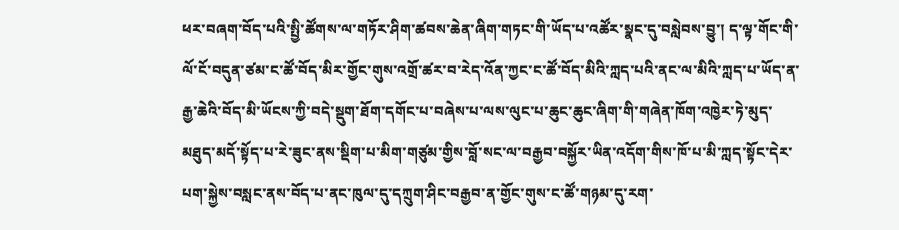ཕར་བཞག་བོད་པའི་སྤྱི་ཚོགས་ལ་གཏོར་ཤིག་ཚབས་ཆེན་ཞིག་གཏང་གི་ཡོད་པ་འཚོར་སྣང་དུ་བསླེབས་བྱུ་། ད་ལྟ་གོང་གི་ལོ་ངོ་བདུན་ཙམ་ང་ཚོ་བོད་མིར་གྱོང་གུས་འགྲོ་ཚར་བ་རེད་འོན་ཀྱང་ང་ཚོ་བོད་མིའི་ཀླད་པའི་ནང་ལ་མིའི་ཀླད་པ་ཡོད་ན་རྒྱ་ཆེའི་བོད་མི་ཡོངས་ཀྱི་བདེ་སྡུག་ཐོག་དགོང་པ་བཞེས་པ་ལས་ལུང་པ་ཆུང་ཆུང་ཞིག་གི་གཞེན་ཁོག་འཁྱེར་ཏེ་མུད་མཐུད་མདོ་སྟོད་པ་རེ་ཟུང་ནས་སྡིག་པ་མིག་གཙུམ་གྱིས་བློ་སང་ལ་བརྒྱབ་བསྐྱོར་ཡིན་འདོག་གིས་ཁོ་པ་མི་ཀླད་སྟོང་དེར་པག་སྐྱེས་བསླང་ནས་བོད་པ་ནང་ཁུལ་དུ་དཀྲུག་ཤིང་བརྒྱབ་ན་གྱོང་གུས་ང་ཚོ་གཉམ་དུ་རག་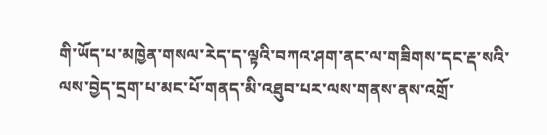གི་ཡོད་པ་མཁྱེན་གསལ་རེད་ད་ལྟའི་བཀའ་ཤག་ནང་ལ་གཟིགས་དང་རྡ་སའི་ལས་བྱེད་དྲག་པ་མང་པོ་གནད་མི་འཐུབ་པར་ལས་གནས་ནས་འགྲོ་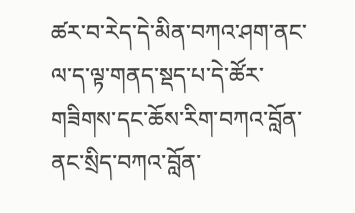ཚར་བ་རེད་དེ་མིན་བཀའ་ཤག་ནང་ལ་ད་ལྟ་གནད་སྡད་པ་དེ་ཚོར་གཟིགས་དང་ཆོས་རིག་བཀའ་བློན་ནང་སྲིད་བཀའ་བློན་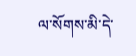ལ་སོགས་མི་དེ་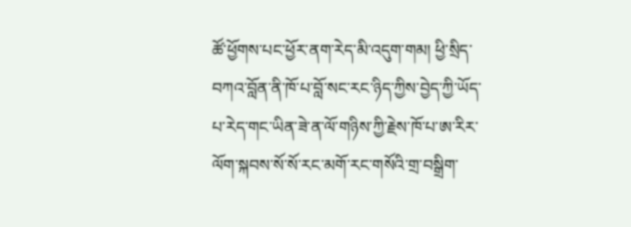ཚོ་ཕྱོགས་པང་ཕྱོར་ནག་རེད་མི་འདུག་གམ། ཕྱི་སྲིད་བཀའ་བློན་ནི་ཁོ་པ་བློ་སང་རང་ཉིད་ཀྱིས་བྱེད་ཀྱི་ཡོད་པ་རེད་གང་ཡིན་ཟེ་ན་ལོ་གཉིས་ཀྱི་རྗེས་ཁོ་པ་ཨ་རིར་ལོག་སྐབས་སོ་སོ་རང་མགོ་རང་གསོའི་གྲ་བསྒྲིག་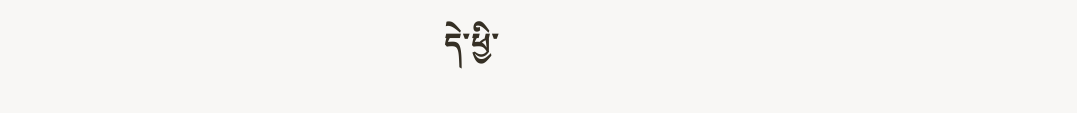དེ་ཕྱི་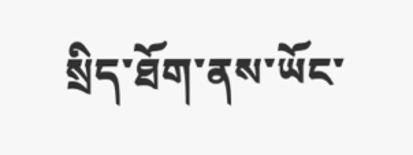སྲིད་ཐོག་ནས་ཡོང་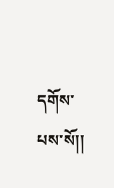དགོས་པས་སོ།།